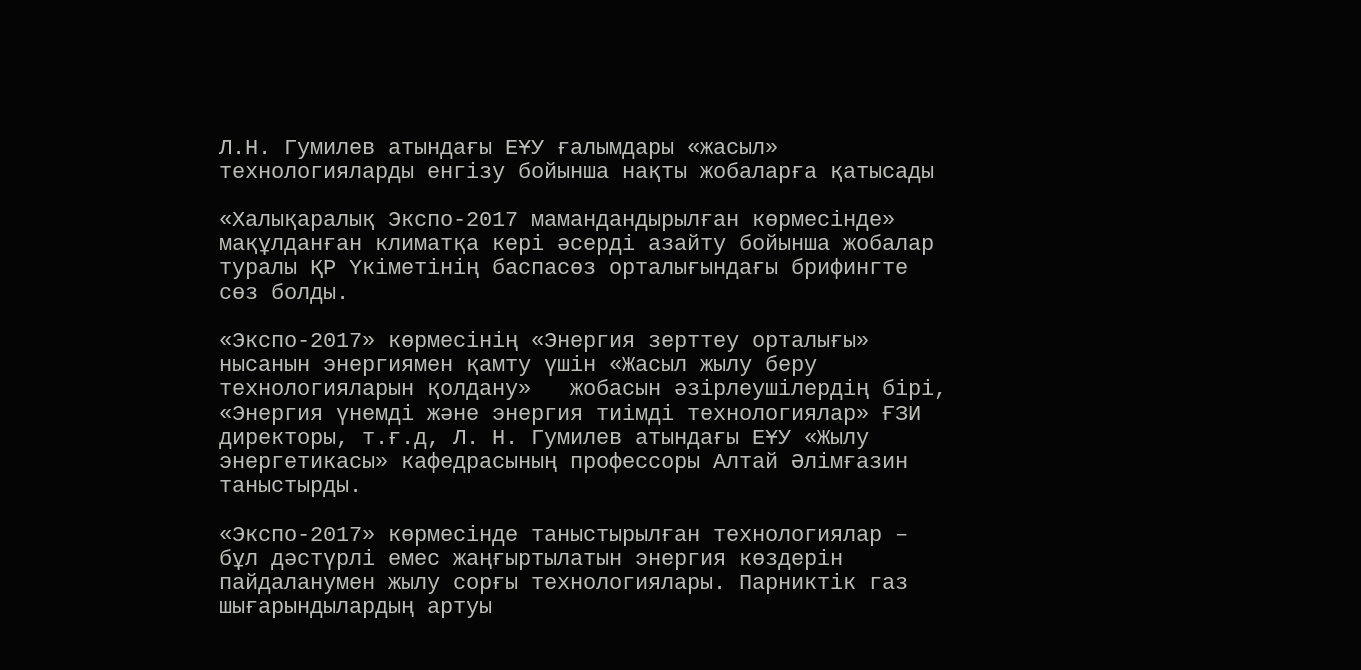Л.Н. Гумилев атындағы ЕҰУ ғалымдары «жасыл» технологияларды енгізу бойынша нақты жобаларға қатысады

«Халықаралық Экспо-2017 мамандандырылған көрмесінде» мақұлданған климатқа кері әсерді азайту бойынша жобалар туралы ҚР Үкіметінің баспасөз орталығындағы брифингте сөз болды.

«Экспо-2017» көрмесінің «Энергия зерттеу орталығы» нысанын энергиямен қамту үшін «Жасыл жылу беру технологияларын қолдану»   жобасын әзірлеушілердің бірі, «Энергия үнемді және энергия тиімді технологиялар» ҒЗИ директоры, т.ғ.д, Л. Н. Гумилев атындағы ЕҰУ «Жылу энергетикасы» кафедрасының профессоры Алтай Әлімғазин таныстырды.

«Экспо-2017» көрмесінде таныстырылған технологиялар – бұл дәстүрлі емес жаңғыртылатын энергия көздерін пайдаланумен жылу сорғы технологиялары. Парниктік газ шығарындылардың артуы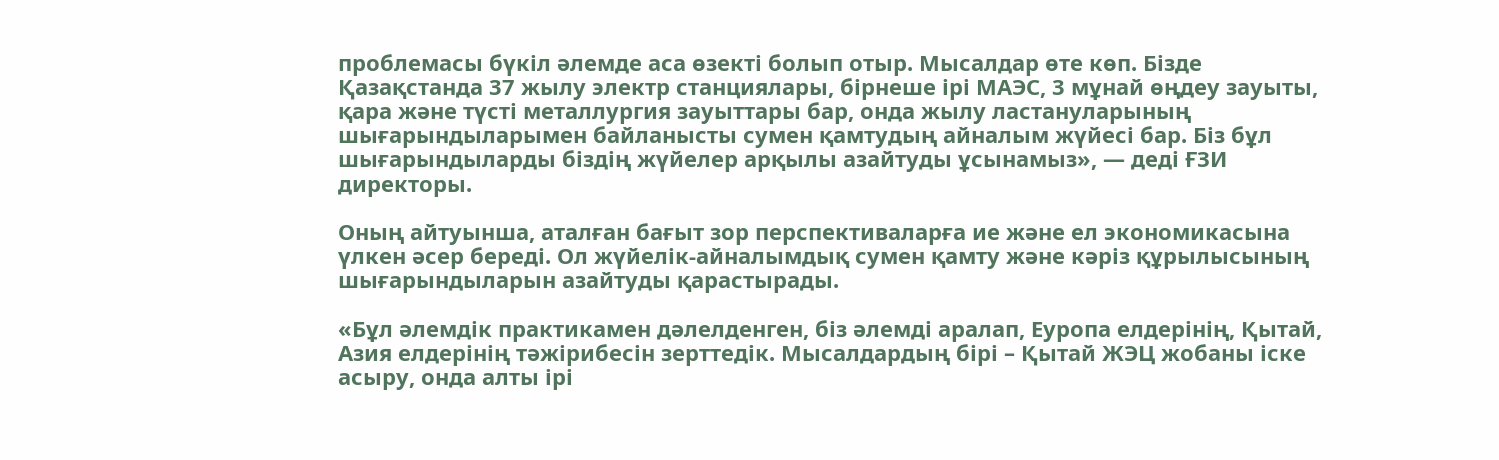проблемасы бүкіл әлемде аса өзекті болып отыр. Мысалдар өте көп. Бізде Қазақстанда 37 жылу электр станциялары, бірнеше ірі МАЭС, 3 мұнай өңдеу зауыты, қара және түсті металлургия зауыттары бар, онда жылу ластануларының шығарындыларымен байланысты сумен қамтудың айналым жүйесі бар. Біз бұл шығарындыларды біздің жүйелер арқылы азайтуды ұсынамыз», — деді ҒЗИ директоры.

Оның айтуынша, аталған бағыт зор перспективаларға ие және ел экономикасына үлкен әсер береді. Ол жүйелік-айналымдық сумен қамту және кәріз құрылысының шығарындыларын азайтуды қарастырады.

«Бұл әлемдік практикамен дәлелденген, біз әлемді аралап, Еуропа елдерінің, Қытай, Азия елдерінің тәжірибесін зерттедік. Мысалдардың бірі – Қытай ЖЭЦ жобаны іске асыру, онда алты ірі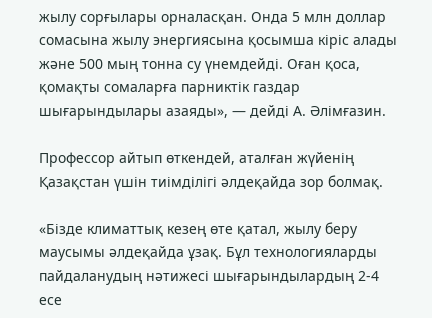жылу сорғылары орналасқан. Онда 5 млн доллар сомасына жылу энергиясына қосымша кіріс алады және 500 мың тонна су үнемдейді. Оған қоса, қомақты сомаларға парниктік газдар шығарындылары азаяды», — дейді А. Әлімғазин.

Профессор айтып өткендей, аталған жүйенің Қазақстан үшін тиімділігі әлдеқайда зор болмақ.

«Бізде климаттық кезең өте қатал, жылу беру маусымы әлдеқайда ұзақ. Бұл технологияларды пайдаланудың нәтижесі шығарындылардың 2-4 есе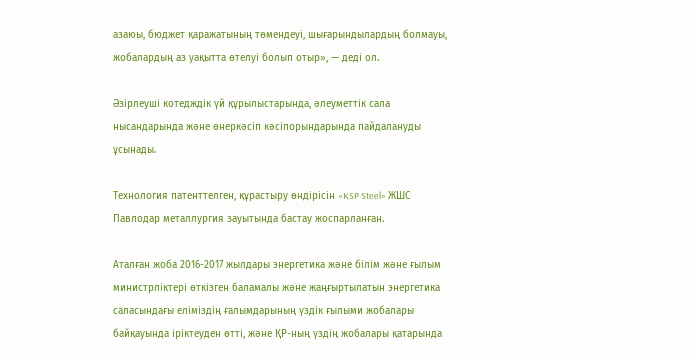азаюы, бюджет қаражатының төмендеуі, шығарындылардың болмауы, жобалардың аз уақытта өтелуі болып отыр», — деді ол.

Әзірлеуші котедждік үй құрылыстарында, әлеуметтік сала нысандарында және өнеркәсіп кәсіпорындарында пайдалануды ұсынады.

Технология патенттелген, құрастыру өндірісін «KSP Steel» ЖШС Павлодар металлургия зауытында бастау жоспарланған.

Аталған жоба 2016-2017 жылдары энергетика және білім және ғылым министрліктері өткізген баламалы және жаңғыртылатын энергетика саласындағы еліміздің ғалымдарының үздік ғылыми жобалары байқауында іріктеуден өтті, және ҚР-ның үздің жобалары қатарында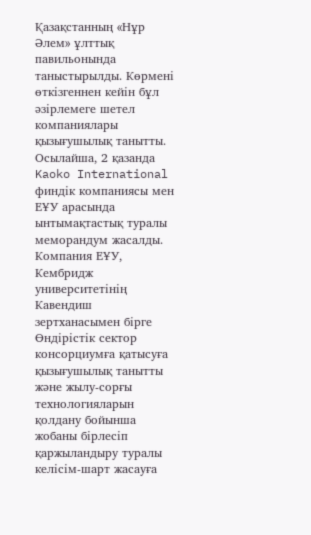Қазақстанның «Нұр Әлем» ұлттық павильонында таныстырылды. Көрмені өткізгеннен кейін бұл әзірлемеге шетел компаниялары қызығушылық танытты. Осылайша, 2 қазанда Kaoko International финдік компаниясы мен ЕҰУ арасында ынтымақтастық туралы меморандум жасалды. Компания ЕҰУ, Кембридж университетінің Кавендиш зертханасымен бірге Өндірістік сектор консорциумға қатысуға қызығушылық танытты және жылу-сорғы технологияларын қолдану бойынша жобаны бірлесіп қаржыландыру туралы келісім-шарт жасауға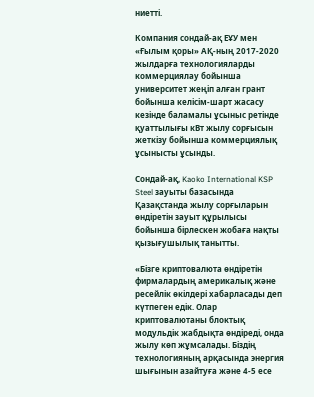ниетті.

Компания сондай-ақ ЕҰУ мен «Ғылым қоры» АҚ-ның 2017-2020 жылдарға технологияларды коммерциялау бойынша университет жеңіп алған грант бойынша келісім-шарт жасасу кезінде баламалы ұсыныс ретінде қуаттылығы кВт жылу сорғысын жеткізу бойынша коммерциялық ұсынысты ұсынды.

Сондай-ақ, Kaoko International KSP Steel зауыты базасында Қазақстанда жылу сорғыларын өндіретін зауыт құрылысы бойынша бірлескен жобаға нақты қызығушылық танытты.

«Бізге криптовалюта өндіретін фирмалардың америкалық және ресейлік өкілдері хабарласады деп күтпеген едік. Олар криптовалютаны блоктық модульдік жабдықта өндіреді, онда жылу көп жұмсалады. Біздің технологияның арқасында энергия шығынын азайтуға және 4-5 есе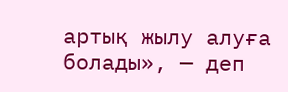артық жылу алуға болады», — деп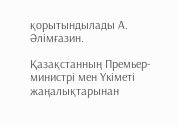қорытындылады А. Әлімғазин.

Қазақстанның Премьер-министрі мен Үкіметі жаңалықтарынан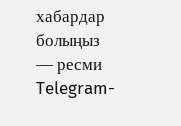хабардар болыңыз — ресми Telegram-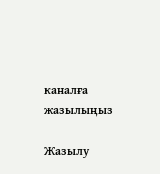каналға жазылыңыз

Жазылу